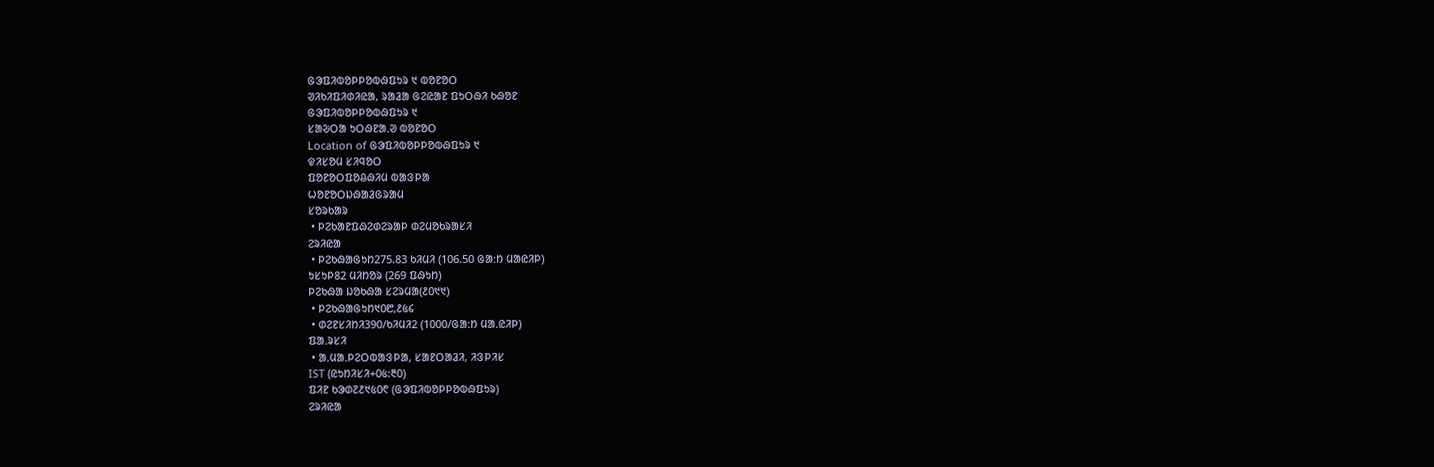ᱜᱳᱯᱤᱵᱚᱞᱞᱚᱵᱷᱯᱩᱨ ᱑ ᱵᱚᱱᱚᱛ
ᱣᱤᱠᱤᱯᱤᱰᱤᱭᱟ, ᱨᱟᱲᱟ ᱜᱮᱭᱟᱱ ᱯᱩᱛᱷᱤ ᱠᱷᱚᱱ
ᱜᱳᱯᱤᱵᱚᱞᱞᱚᱵᱷᱯᱩᱨ ᱑
ᱥᱟᱶᱛᱟ ᱩᱛᱷᱱᱟᱹᱣ ᱵᱚᱱᱚᱛ
Location of ᱜᱳᱯᱤᱵᱚᱞᱞᱚᱵᱷᱯᱩᱨ ᱑
ᱫᱤᱥᱚᱢ ᱥᱤᱧᱚᱛ
ᱯᱚᱱᱚᱛᱯᱚᱪᱷᱤᱢ ᱵᱟᱝᱞᱟ
ᱦᱚᱱᱚᱛᱡᱷᱟᱲᱜᱨᱟᱢ
ᱥᱚᱨᱠᱟᱨ
 • ᱞᱮᱠᱟᱱᱯᱷᱮᱰᱮᱨᱟᱞ ᱰᱮᱢᱚᱠᱨᱟᱥᱤ
ᱮᱨᱤᱭᱟ
 • ᱞᱮᱠᱷᱟᱜᱩᱴ275.83 ᱠᱤᱢᱤ (106.50 ᱜᱟᱺᱴ ᱢᱟᱭᱤᱞ)
ᱩᱥᱩᱞ82 ᱢᱤᱴᱚᱨ (269 ᱯᱷᱩᱴ)
ᱞᱮᱠᱷᱟ ᱡᱚᱠᱷᱟ ᱥᱮᱨᱢᱟ(᱒᱐᱑᱑)
 • ᱞᱮᱠᱷᱟᱜᱩᱴ᱑᱐᱘,᱒᱕᱔
 • ᱰᱮᱱᱥᱤᱴᱤ390/ᱠᱤᱢᱤ2 (1000/ᱜᱟᱺᱴ ᱢᱟᱹᱭᱤᱞ)
ᱯᱟᱹᱨᱥᱤ
 • ᱟᱹᱢᱟᱹᱞᱮᱛᱵᱟᱝᱞᱟ, ᱥᱟᱱᱛᱟᱲᱤ, ᱤᱝᱞᱤᱥ
IST (ᱭᱩᱴᱤᱥᱤ+᱐᱕:᱓᱐)
ᱯᱤᱱ ᱠᱳᱰ᱗᱒᱑᱕᱐᱖ (ᱜᱳᱯᱤᱵᱚᱞᱞᱚᱵᱷᱯᱩᱨ)
ᱮᱨᱤᱭᱟ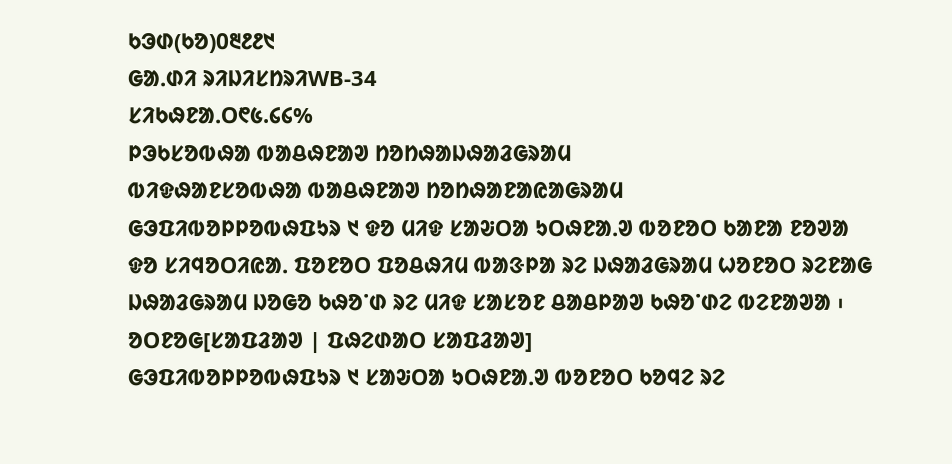ᱠᱳᱰ(ᱠᱚ)᱐᱓᱒᱒᱑
ᱜᱟᱹᱰᱤ ᱨᱤᱡᱤᱥᱴᱨᱤWB-34
ᱥᱤᱠᱷᱱᱟᱹᱛ᱖᱕.᱔᱔%
ᱞᱳᱠᱥᱚᱵᱷᱟ ᱵᱟᱪᱷᱱᱟᱣ ᱴᱚᱴᱷᱟᱡᱷᱟᱲᱜᱨᱟᱢ
ᱵᱤᱫᱷᱟᱱᱥᱚᱵᱷᱟ ᱵᱟᱪᱷᱱᱟᱣ ᱴᱚᱴᱷᱟᱱᱟᱭᱟᱜᱨᱟᱢ
ᱜᱳᱯᱤᱵᱚᱞᱞᱚᱵᱷᱯᱩᱨ ᱑ ᱫᱚ ᱢᱤᱫ ᱥᱟᱶᱛᱟ ᱩᱛᱷᱱᱟᱹᱣ ᱵᱚᱱᱚᱛ ᱠᱟᱱᱟ ᱱᱚᱣᱟ ᱫᱚ ᱥᱤᱧᱚᱛᱤᱭᱟᱹ ᱯᱚᱱᱚᱛ ᱯᱚᱪᱷᱤᱢ ᱵᱟᱝᱞᱟ ᱨᱮ ᱡᱷᱟᱲᱜᱨᱟᱢ ᱦᱚᱱᱚᱛ ᱨᱮᱱᱟᱜ ᱡᱷᱟᱲᱜᱨᱟᱢ ᱡᱚᱜᱚ ᱠᱷᱚᱸᱰ ᱨᱮ ᱢᱤᱫ ᱥᱟᱥᱚᱱ ᱪᱟᱪᱞᱟᱣ ᱠᱷᱚᱸᱰᱮ ᱵᱮᱱᱟᱣᱟ ᱾
ᱚᱛᱱᱚᱜ[ᱥᱟᱯᱲᱟᱣ | ᱯᱷᱮᱰᱟᱛ ᱥᱟᱯᱲᱟᱣ]
ᱜᱳᱯᱤᱵᱚᱞᱞᱚᱵᱷᱯᱩᱨ ᱑ ᱥᱟᱶᱛᱟ ᱩᱛᱷᱱᱟᱹᱣ ᱵᱚᱱᱚᱛ ᱠᱚᱧᱮ ᱨᱮ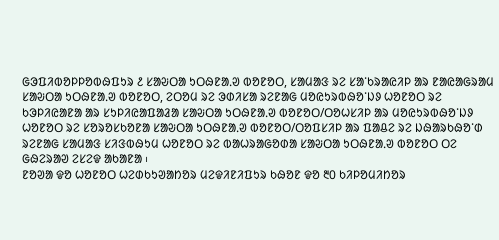ᱜᱳᱯᱤᱵᱚᱞᱞᱚᱵᱷᱯᱩᱨ ᱒ ᱥᱟᱶᱛᱟ ᱩᱛᱷᱱᱟᱹᱣ ᱵᱚᱱᱚᱛ, ᱥᱟᱢᱟᱝ ᱨᱮ ᱥᱟᱸᱠᱨᱟᱭᱤᱞ ᱟᱨ ᱱᱟᱭᱟᱜᱨᱟᱢ ᱥᱟᱶᱛᱟ ᱩᱛᱷᱱᱟᱹᱣ ᱵᱚᱱᱚᱛ, ᱮᱛᱚᱢ ᱨᱮ ᱳᱰᱤᱥᱟ ᱨᱮᱱᱟᱜ ᱢᱚᱭᱩᱨᱵᱷᱚᱸᱡᱽ ᱦᱚᱱᱚᱛ ᱨᱮ ᱠᱳᱞᱤᱭᱟᱱᱟ ᱟᱨ ᱥᱩᱞᱤᱭᱟᱯᱟᱲᱟ ᱥᱟᱶᱛᱟ ᱩᱛᱷᱱᱟᱹᱣ ᱵᱚᱱᱚᱛ/ᱛᱚᱦᱥᱤᱞ ᱟᱨ ᱢᱚᱭᱩᱨᱵᱷᱚᱸᱡᱽ ᱦᱚᱱᱚᱛ ᱨᱮ ᱥᱚᱨᱚᱥᱠᱚᱱᱟ ᱥᱟᱶᱛᱟ ᱩᱛᱷᱱᱟᱹᱣ ᱵᱚᱱᱚᱛ/ᱛᱚᱯᱥᱤᱞ ᱟᱨ ᱯᱟᱪᱮ ᱨᱮ ᱡᱷᱟᱨᱠᱷᱚᱸᱰ ᱨᱮᱱᱟᱜ ᱥᱟᱢᱟᱝ ᱥᱤᱝᱵᱷᱩᱢ ᱦᱚᱱᱚᱛ ᱨᱮ ᱵᱟᱦᱨᱟᱜᱚᱰᱟ ᱥᱟᱶᱛᱟ ᱩᱛᱷᱱᱟᱹᱣ ᱵᱚᱱᱚᱛ ᱛᱮ ᱜᱷᱮᱨᱟᱣ ᱮᱥᱮᱫ ᱟᱠᱟᱱᱟ ᱾
ᱱᱚᱣᱟ ᱫᱚ ᱦᱚᱱᱚᱛ ᱦᱮᱰᱠᱩᱣᱟᱴᱚᱨ ᱢᱮᱫᱤᱱᱤᱯᱩᱨ ᱠᱷᱚᱱ ᱫᱚ ᱓᱐ ᱠᱤᱞᱚᱢᱤᱴᱚᱨ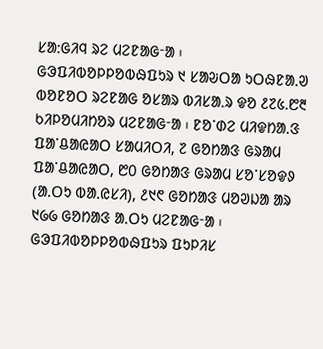ᱥᱟᱺᱜᱤᱧ ᱨᱮ ᱢᱮᱱᱟᱜᱼᱟ ᱾
ᱜᱳᱯᱤᱵᱚᱞᱞᱚᱵᱷᱯᱩᱨ ᱑ ᱥᱟᱶᱛᱟ ᱩᱛᱷᱱᱟᱹᱣ ᱵᱚᱱᱚᱛ ᱨᱮᱱᱟᱜ ᱚᱥᱟᱨ ᱵᱤᱥᱟᱹᱨ ᱫᱚ ᱒᱗᱕.᱘᱓ ᱠᱤᱞᱚᱢᱤᱴᱚᱨ ᱢᱮᱱᱟᱜᱼᱟ ᱾ ᱱᱚᱸᱰᱮ ᱢᱤᱫᱴᱟᱹᱝ ᱯᱟᱸᱪᱟᱭᱟᱛ ᱥᱟᱢᱤᱛᱤ, ᱗ ᱜᱚᱴᱟᱝ ᱜᱨᱟᱢ ᱯᱟᱸᱪᱟᱭᱟᱛ, ᱘᱐ ᱜᱚᱴᱟᱝ ᱜᱨᱟᱢ ᱥᱚᱸᱥᱚᱫᱽ (ᱟᱹᱛᱩ ᱵᱟᱹᱭᱥᱤ), ᱒᱑᱖ ᱜᱚᱴᱟᱝ ᱢᱚᱣᱡᱟ ᱟᱨ ᱑᱙᱙ ᱜᱚᱴᱟᱝ ᱟᱹᱛᱩ ᱢᱮᱱᱟᱜᱼᱟ ᱾ ᱜᱳᱯᱤᱵᱚᱞᱞᱚᱵᱷᱯᱩᱨ ᱯᱩᱞᱤᱥ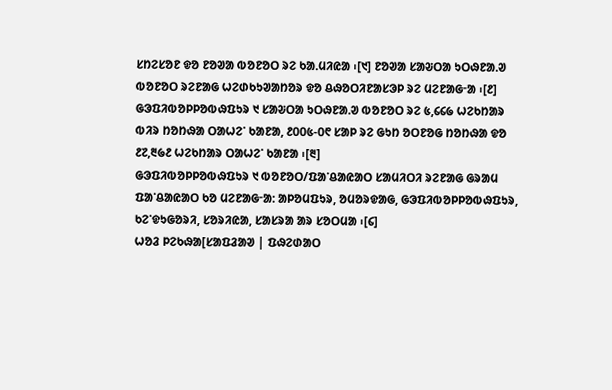ᱥᱴᱮᱥᱚᱱ ᱫᱚ ᱱᱚᱣᱟ ᱵᱚᱱᱚᱛ ᱨᱮ ᱠᱟᱹᱢᱤᱭᱟ ᱾[᱑] ᱱᱚᱣᱟ ᱥᱟᱶᱛᱟ ᱩᱛᱷᱱᱟᱹᱣ ᱵᱚᱱᱚᱛ ᱨᱮᱱᱟᱜ ᱦᱮᱰᱠᱩᱣᱟᱴᱚᱨ ᱫᱚ ᱪᱷᱚᱛᱤᱱᱟᱥᱳᱞ ᱨᱮ ᱢᱮᱱᱟᱜᱼᱟ ᱾[᱒]
ᱜᱳᱯᱤᱵᱚᱞᱞᱚᱵᱷᱯᱩᱨ ᱑ ᱥᱟᱶᱛᱟ ᱩᱛᱷᱱᱟᱹᱣ ᱵᱚᱱᱚᱛ ᱨᱮ ᱕,᱔᱔᱙ ᱦᱮᱠᱴᱟᱨ ᱵᱤᱨ ᱴᱚᱴᱷᱟ ᱛᱟᱦᱮᱸ ᱠᱟᱱᱟ, ᱒᱐᱐᱕-᱐᱖ ᱥᱟᱞ ᱨᱮ ᱜᱩᱴ ᱚᱛᱱᱚᱜ ᱴᱚᱴᱷᱟ ᱫᱚ ᱒᱗,᱓᱙᱒ ᱦᱮᱠᱴᱟᱨ ᱛᱟᱦᱮᱸ ᱠᱟᱱᱟ ᱾[᱓]
ᱜᱳᱯᱤᱵᱚᱞᱞᱚᱵᱷᱯᱩᱨ ᱑ ᱵᱚᱱᱚᱛ/ᱯᱟᱸᱪᱟᱭᱟᱛ ᱥᱟᱢᱤᱛᱤ ᱨᱮᱱᱟᱜ ᱜᱨᱟᱢ ᱯᱟᱸᱪᱟᱭᱟᱛ ᱠᱚ ᱢᱮᱱᱟᱜᱼᱟ: ᱟᱞᱚᱢᱯᱩᱨ, ᱚᱢᱚᱨᱫᱟᱜ, ᱜᱳᱯᱤᱵᱚᱞᱞᱚᱵᱷᱯᱩᱨ, ᱠᱮᱸᱫᱩᱜᱚᱨᱤ, ᱥᱚᱨᱤᱭᱟ, ᱥᱟᱥᱨᱟ ᱟᱨ ᱥᱚᱛᱢᱟ ᱾[᱔]
ᱦᱚᱲ ᱞᱮᱠᱷᱟ[ᱥᱟᱯᱲᱟᱣ | ᱯᱷᱮᱰᱟᱛ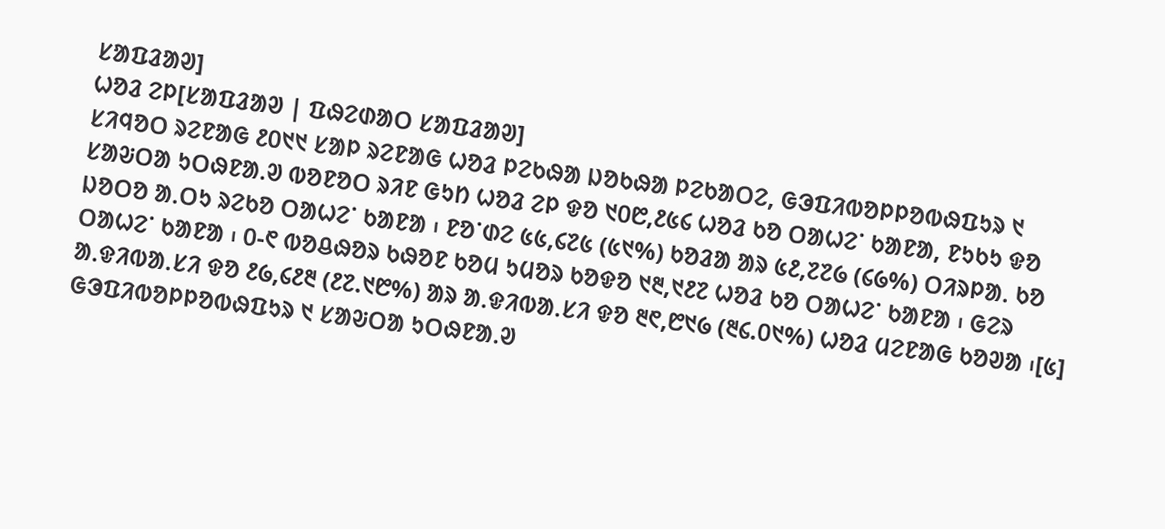ᱥᱟᱯᱲᱟᱣ]
ᱦᱚᱲ ᱮᱞ[ᱥᱟᱯᱲᱟᱣ | ᱯᱷᱮᱰᱟᱛ ᱥᱟᱯᱲᱟᱣ]
ᱥᱤᱧᱚᱛ ᱨᱮᱱᱟᱜ ᱒᱐᱑᱑ ᱥᱟᱞ ᱨᱮᱱᱟᱜ ᱦᱚᱲ ᱞᱮᱠᱷᱟ ᱡᱚᱠᱷᱟ ᱞᱮᱠᱟᱛᱮ, ᱜᱳᱯᱤᱵᱚᱞᱞᱚᱵᱷᱯᱩᱨ ᱑ ᱥᱟᱶᱛᱟ ᱩᱛᱷᱱᱟᱹᱣ ᱵᱚᱱᱚᱛ ᱨᱤᱱ ᱜᱩᱴ ᱦᱚᱲ ᱮᱞ ᱫᱚ ᱑᱐᱘,᱒᱕᱔ ᱦᱚᱲ ᱠᱚ ᱛᱟᱦᱮᱸ ᱠᱟᱱᱟ, ᱱᱩᱠᱩ ᱫᱚ ᱡᱚᱛᱚ ᱟᱹᱛᱩ ᱨᱮᱠᱚ ᱛᱟᱦᱮᱸ ᱠᱟᱱᱟ ᱾ ᱱᱚᱸᱰᱮ ᱕᱕,᱔᱗᱕ (᱕᱑%) ᱠᱚᱲᱟ ᱟᱨ ᱕᱒,᱗᱗᱙ (᱔᱙%) ᱛᱤᱨᱞᱟᱹ ᱠᱚ ᱛᱟᱦᱮᱸ ᱠᱟᱱᱟ ᱾ ᱐-᱖ ᱵᱚᱪᱷᱚᱨ ᱠᱷᱚᱱ ᱠᱚᱢ ᱩᱢᱚᱨ ᱠᱚᱫᱚ ᱑᱓,᱑᱒᱗ ᱦᱚᱲ ᱠᱚ ᱛᱟᱦᱮᱸ ᱠᱟᱱᱟ ᱾ ᱜᱮᱨ ᱟᱹᱫᱤᱵᱟᱹᱥᱤ ᱫᱚ ᱒᱙,᱔᱒᱓ (᱒᱗.᱑᱘%) ᱟᱨ ᱟᱹᱫᱤᱵᱟᱹᱥᱤ ᱫᱚ ᱓᱖,᱘᱑᱙ (᱓᱔.᱐᱑%) ᱦᱚᱲ ᱢᱮᱱᱟᱜ ᱠᱚᱣᱟ ᱾[᱕]
ᱜᱳᱯᱤᱵᱚᱞᱞᱚᱵᱷᱯᱩᱨ ᱑ ᱥᱟᱶᱛᱟ ᱩᱛᱷᱱᱟᱹᱣ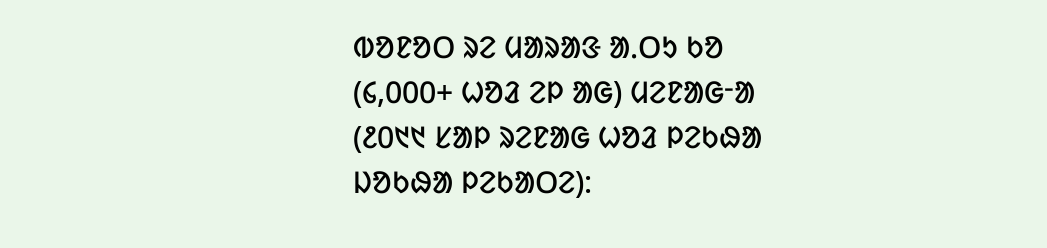ᱵᱚᱱᱚᱛ ᱨᱮ ᱢᱟᱨᱟᱝ ᱟᱹᱛᱩ ᱠᱚ (᱔,᱐᱐᱐+ ᱦᱚᱲ ᱮᱞ ᱟᱜ) ᱢᱮᱱᱟᱜᱼᱟ (᱒᱐᱑᱑ ᱥᱟᱞ ᱨᱮᱱᱟᱜ ᱦᱚᱲ ᱞᱮᱠᱷᱟ ᱡᱚᱠᱷᱟ ᱞᱮᱠᱟᱛᱮ):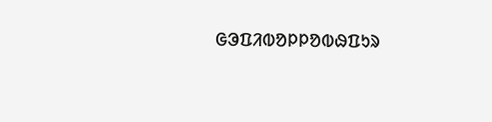ᱜᱳᱯᱤᱵᱚᱞᱞᱚᱵᱷᱯᱩᱨ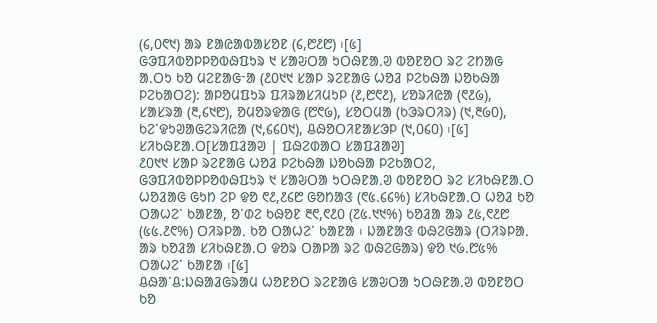(᱔,᱐᱖᱑) ᱟᱨ ᱱᱟᱭᱟᱵᱟᱥᱚᱱ (᱔,᱘᱒᱘) ᱾[᱕]
ᱜᱳᱯᱤᱵᱚᱞᱞᱚᱵᱷᱯᱩᱨ ᱑ ᱥᱟᱶᱛᱟ ᱩᱛᱷᱱᱟᱹᱣ ᱵᱚᱱᱚᱛ ᱨᱮ ᱮᱴᱟᱜ ᱟᱹᱛᱩ ᱠᱚ ᱢᱮᱱᱟᱜᱼᱟ (᱒᱐᱑᱑ ᱥᱟᱞ ᱨᱮᱱᱟᱜ ᱦᱚᱲ ᱞᱮᱠᱷᱟ ᱡᱚᱠᱷᱟ ᱞᱮᱠᱟᱛᱮ): ᱟᱞᱚᱢᱯᱩᱨ ᱯᱤᱨᱟᱥᱤᱢᱩᱞ (᱒,᱘᱖᱒), ᱥᱚᱨᱤᱭᱟ (᱖᱒᱙), ᱥᱟᱥᱨᱟ (᱓,᱔᱑᱘), ᱚᱢᱚᱨᱫᱟᱜ (᱘᱖᱙), ᱥᱚᱛᱢᱟ (ᱠᱳᱨᱛᱤᱨ) (᱑,᱓᱙᱐), ᱠᱮᱸᱫᱩᱣᱟᱜᱮᱨᱤᱭᱟ (᱑,᱔᱔᱐᱑), ᱪᱷᱚᱛᱤᱱᱟᱥᱳᱞ (᱑,᱐᱔᱐) ᱾[᱕]
ᱥᱤᱠᱷᱱᱟᱹᱛ[ᱥᱟᱯᱲᱟᱣ | ᱯᱷᱮᱰᱟᱛ ᱥᱟᱯᱲᱟᱣ]
᱒᱐᱑᱑ ᱥᱟᱞ ᱨᱮᱱᱟᱜ ᱦᱚᱲ ᱞᱮᱠᱷᱟ ᱡᱚᱠᱷᱟ ᱞᱮᱠᱟᱛᱮ, ᱜᱳᱯᱤᱵᱚᱞᱞᱚᱵᱷᱯᱩᱨ ᱑ ᱥᱟᱶᱛᱟ ᱩᱛᱷᱱᱟᱹᱣ ᱵᱚᱱᱚᱛ ᱨᱮ ᱥᱤᱠᱷᱱᱟᱹᱛ ᱦᱚᱲᱟᱜ ᱜᱩᱴ ᱮᱞ ᱫᱚ ᱖᱒,᱒᱔᱘ ᱜᱚᱴᱟᱝ (᱖᱕.᱔᱔%) ᱥᱤᱠᱷᱱᱟᱹᱛ ᱦᱚᱲ ᱠᱚ ᱛᱟᱦᱮᱸ ᱠᱟᱱᱟ, ᱚᱸᱰᱮ ᱠᱷᱚᱱ ᱓᱖,᱖᱒᱐ (᱗᱕.᱑᱑%) ᱠᱚᱲᱟ ᱟᱨ ᱒᱕,᱖᱒᱘ (᱕᱕.᱒᱖%) ᱛᱤᱨᱞᱟᱹ ᱠᱚ ᱛᱟᱦᱮᱸ ᱠᱟᱱᱟ ᱾ ᱡᱟᱱᱟᱝ ᱵᱷᱮᱜᱟᱨ (ᱛᱤᱨᱞᱟᱹ ᱟᱨ ᱠᱚᱲᱟ ᱥᱤᱠᱷᱱᱟᱹᱛ ᱫᱚᱨ ᱛᱟᱞᱟ ᱨᱮ ᱵᱷᱮᱜᱟᱨ) ᱫᱚ ᱑᱙.᱘᱕% ᱛᱟᱦᱮᱸ ᱠᱟᱱᱟ ᱾[᱕]
ᱪᱷᱟᱸᱪ:ᱡᱷᱟᱲᱜᱨᱟᱢ ᱦᱚᱱᱚᱛ ᱨᱮᱱᱟᱜ ᱥᱟᱶᱛᱟ ᱩᱛᱷᱱᱟᱹᱣ ᱵᱚᱱᱚᱛ ᱠᱚ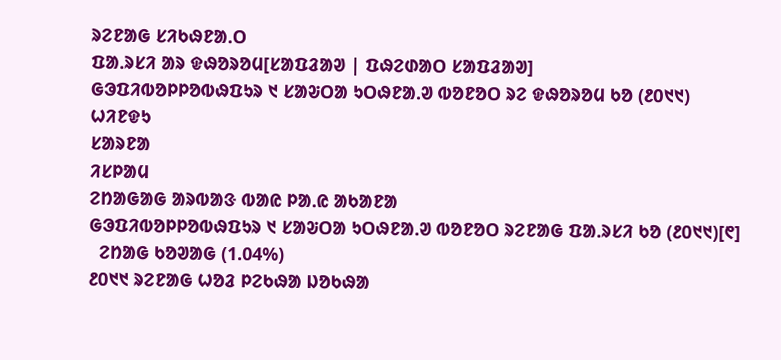ᱨᱮᱱᱟᱜ ᱥᱤᱠᱷᱱᱟᱹᱛ
ᱯᱟᱹᱨᱥᱤ ᱟᱨ ᱫᱷᱚᱨᱚᱢ[ᱥᱟᱯᱲᱟᱣ | ᱯᱷᱮᱰᱟᱛ ᱥᱟᱯᱲᱟᱣ]
ᱜᱳᱯᱤᱵᱚᱞᱞᱚᱵᱷᱯᱩᱨ ᱑ ᱥᱟᱶᱛᱟ ᱩᱛᱷᱱᱟᱹᱣ ᱵᱚᱱᱚᱛ ᱨᱮ ᱫᱷᱚᱨᱚᱢ ᱠᱚ (᱒᱐᱑᱑)
ᱦᱤᱱᱫᱩ
ᱥᱟᱨᱱᱟ
ᱤᱥᱞᱟᱢ
ᱮᱴᱟᱜᱟᱜ ᱟᱨᱵᱟᱝ ᱵᱟᱭ ᱞᱟᱹᱭ ᱟᱠᱟᱱᱟ
ᱜᱳᱯᱤᱵᱚᱞᱞᱚᱵᱷᱯᱩᱨ ᱑ ᱥᱟᱶᱛᱟ ᱩᱛᱷᱱᱟᱹᱣ ᱵᱚᱱᱚᱛ ᱨᱮᱱᱟᱜ ᱯᱟᱹᱨᱥᱤ ᱠᱚ (᱒᱐᱑᱑)[᱖]
  ᱮᱴᱟᱜ ᱠᱚᱣᱟᱜ (1.04%)
᱒᱐᱑᱑ ᱨᱮᱱᱟᱜ ᱦᱚᱲ ᱞᱮᱠᱷᱟ ᱡᱚᱠᱷᱟ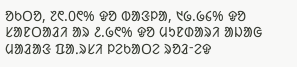ᱚᱠᱛᱚ, ᱗᱖.᱐᱖% ᱫᱚ ᱵᱟᱝᱞᱟ, ᱑᱙.᱙᱔% ᱫᱚ ᱥᱟᱱᱛᱟᱲᱤ ᱟᱨ ᱒.᱙᱖% ᱫᱚ ᱢᱩᱱᱰᱟᱨᱤ ᱟᱡᱟᱜ ᱢᱟᱲᱟᱝ ᱯᱟᱹᱨᱥᱤ ᱞᱮᱠᱟᱛᱮ ᱨᱚᱲᱼᱮᱫ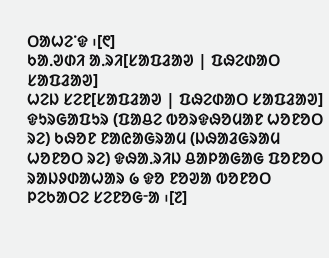ᱛᱟᱦᱮᱸᱫ ᱾[᱖]
ᱠᱟᱹᱣᱰᱤ ᱟᱹᱨᱤ[ᱥᱟᱯᱲᱟᱣ | ᱯᱷᱮᱰᱟᱛ ᱥᱟᱯᱲᱟᱣ]
ᱦᱮᱡ ᱥᱮᱱ[ᱥᱟᱯᱲᱟᱣ | ᱯᱷᱮᱰᱟᱛ ᱥᱟᱯᱲᱟᱣ]
ᱫᱩᱨᱜᱟᱯᱩᱨ (ᱯᱟᱪᱮ ᱵᱚᱨᱫᱷᱚᱢᱟᱱ ᱦᱚᱱᱚᱛ ᱨᱮ) ᱠᱷᱚᱱ ᱱᱟᱭᱟᱜᱨᱟᱢ (ᱡᱷᱟᱲᱜᱨᱟᱢ ᱦᱚᱱᱚᱛ ᱨᱮ) ᱫᱷᱟᱹᱨᱤᱡ ᱪᱟᱞᱟᱜᱟᱜ ᱯᱚᱱᱚᱛ ᱨᱟᱡᱽᱰᱟᱦᱟᱨ ᱙ ᱫᱚ ᱱᱚᱣᱟ ᱵᱚᱱᱚᱛ ᱞᱮᱠᱟᱛᱮ ᱥᱮᱱᱚᱜᱼᱟ ᱾[᱗]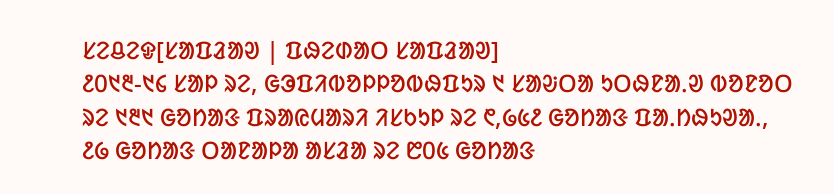ᱥᱮᱪᱮᱫ[ᱥᱟᱯᱲᱟᱣ | ᱯᱷᱮᱰᱟᱛ ᱥᱟᱯᱲᱟᱣ]
᱒᱐᱑᱓-᱑᱔ ᱥᱟᱞ ᱨᱮ, ᱜᱳᱯᱤᱵᱚᱞᱞᱚᱵᱷᱯᱩᱨ ᱑ ᱥᱟᱶᱛᱟ ᱩᱛᱷᱱᱟᱹᱣ ᱵᱚᱱᱚᱛ ᱨᱮ ᱑᱓᱑ ᱜᱚᱴᱟᱝ ᱯᱨᱟᱭᱢᱟᱨᱤ ᱤᱥᱠᱩᱞ ᱨᱮ ᱖,᱙᱕᱒ ᱜᱚᱴᱟᱝ ᱯᱟᱹᱴᱷᱩᱣᱟᱹ, ᱒᱙ ᱜᱚᱴᱟᱝ ᱛᱟᱱᱟᱞᱟ ᱟᱥᱲᱟ ᱨᱮ ᱘᱐᱕ ᱜᱚᱴᱟᱝ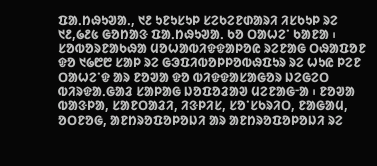ᱯᱟᱹᱴᱷᱩᱣᱟᱹ, ᱑᱒ ᱩᱱᱩᱥᱩᱞ ᱥᱮᱠᱮᱱᱰᱟᱨᱤ ᱤᱥᱠᱩᱞ ᱨᱮ ᱑᱒,᱙᱒᱕ ᱜᱚᱴᱟᱝ ᱯᱟᱹᱴᱷᱩᱣᱟᱹ ᱠᱚ ᱛᱟᱦᱮᱸ ᱠᱟᱱᱟ ᱾
ᱥᱚᱵᱚᱨᱱᱟᱠᱷᱟ ᱢᱚᱦᱟᱵᱤᱫᱫᱟᱞᱚᱭ ᱨᱮᱱᱟᱜ ᱛᱷᱟᱯᱚᱱ ᱫᱚ ᱑᱙᱘᱘ ᱥᱟᱞ ᱨᱮ ᱜᱳᱯᱤᱵᱚᱞᱞᱚᱵᱷᱯᱩᱨ ᱨᱮ ᱦᱩᱭ ᱞᱮᱱ ᱛᱟᱦᱮᱸᱫ ᱟᱨ ᱱᱚᱣᱟ ᱫᱚ ᱵᱤᱫᱫᱟᱥᱟᱜᱚᱨ ᱡᱮᱜᱮᱛ ᱵᱤᱨᱫᱟᱹᱜᱟᱲ ᱥᱟᱞᱟᱜ ᱡᱚᱯᱚᱲᱟᱣ ᱢᱮᱱᱟᱜᱼᱟ ᱾ ᱱᱚᱣᱟ ᱵᱟᱝᱞᱟ, ᱥᱟᱱᱛᱟᱲᱤ, ᱤᱝᱞᱤᱥ, ᱥᱚᱸᱥᱠᱨᱤᱛ, ᱱᱟᱜᱟᱢ, ᱚᱛᱱᱚᱜ, ᱟᱱᱴᱨᱚᱯᱚᱞᱚᱡᱤ ᱟᱨ ᱟᱱᱴᱨᱚᱯᱚᱞᱚᱡᱤ ᱨᱮ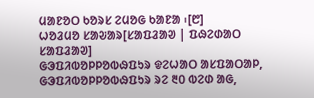ᱢᱟᱱᱚᱛ ᱠᱚᱨᱥ ᱮᱢᱚᱜ ᱠᱟᱱᱟ ᱾[᱘]
ᱦᱚᱲᱢᱚ ᱥᱟᱶᱟᱨ[ᱥᱟᱯᱲᱟᱣ | ᱯᱷᱮᱰᱟᱛ ᱥᱟᱯᱲᱟᱣ]
ᱜᱳᱯᱤᱵᱚᱞᱞᱚᱵᱷᱯᱩᱨ ᱫᱮᱦᱟᱛ ᱟᱥᱯᱟᱛᱟᱞ, ᱜᱳᱯᱤᱵᱚᱞᱞᱚᱵᱷᱯᱩᱨ ᱨᱮ ᱓᱐ ᱵᱮᱰ ᱟᱜ,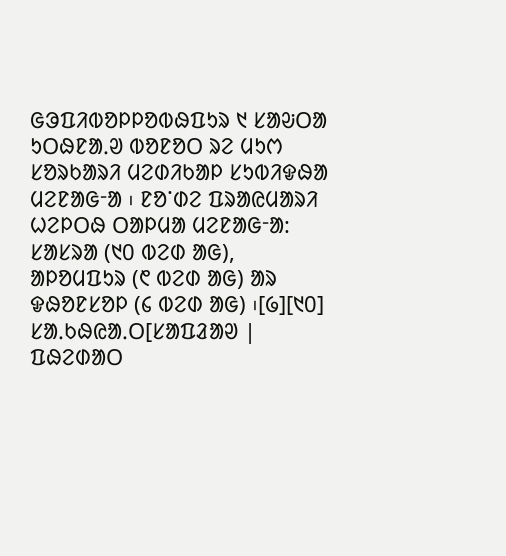ᱜᱳᱯᱤᱵᱚᱞᱞᱚᱵᱷᱯᱩᱨ ᱑ ᱥᱟᱶᱛᱟ ᱩᱛᱷᱱᱟᱹᱣ ᱵᱚᱱᱚᱛ ᱨᱮ ᱢᱩᱬ ᱥᱚᱨᱠᱟᱨᱤ ᱢᱮᱰᱤᱠᱟᱞ ᱥᱩᱵᱤᱫᱷᱟ ᱢᱮᱱᱟᱜᱼᱟ ᱾ ᱱᱚᱸᱰᱮ ᱯᱨᱟᱭᱢᱟᱨᱤ ᱦᱮᱞᱛᱷ ᱛᱟᱞᱢᱟ ᱢᱮᱱᱟᱜᱼᱟ: ᱥᱟᱥᱨᱟ (᱑᱐ ᱵᱮᱰ ᱟᱜ), ᱟᱞᱚᱢᱯᱩᱨ (᱖ ᱵᱮᱰ ᱟᱜ) ᱟᱨ ᱫᱷᱚᱱᱥᱚᱞ (᱔ ᱵᱮᱰ ᱟᱜ) ᱾[᱙][᱑᱐]
ᱥᱟᱹᱠᱷᱭᱟᱹᱛ[ᱥᱟᱯᱲᱟᱣ | ᱯᱷᱮᱰᱟᱛ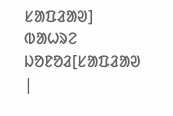ᱥᱟᱯᱲᱟᱣ]
ᱵᱟᱦᱨᱮ ᱡᱚᱱᱚᱲ[ᱥᱟᱯᱲᱟᱣ |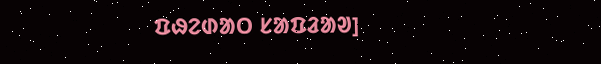ᱯᱷᱮᱰᱟᱛ ᱥᱟᱯᱲᱟᱣ]